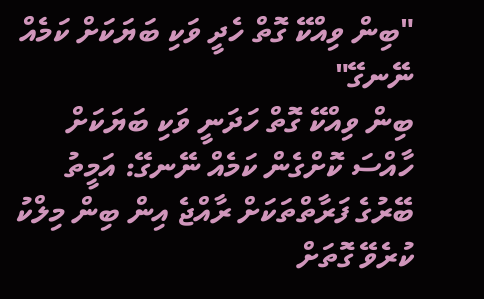"ބިން ވިއްކޭ ގޮތް ހެދީ ވަކި ބަޔަކަށް ކަމެއް ނޭނގޭ"
ބިން ވިއްކޭ ގޮތް ހަދަނީ ވަކި ބަޔަކަށް ހާއްސަ ކޮށްގެން ކަމެއް ނޭނގޭ: އަމީތު
ބޭރުގެ ފަރާތްތަކަށް ރާއްޖެ އިން ބިން މިލްކު ކުރެވޭ ގޮތަށް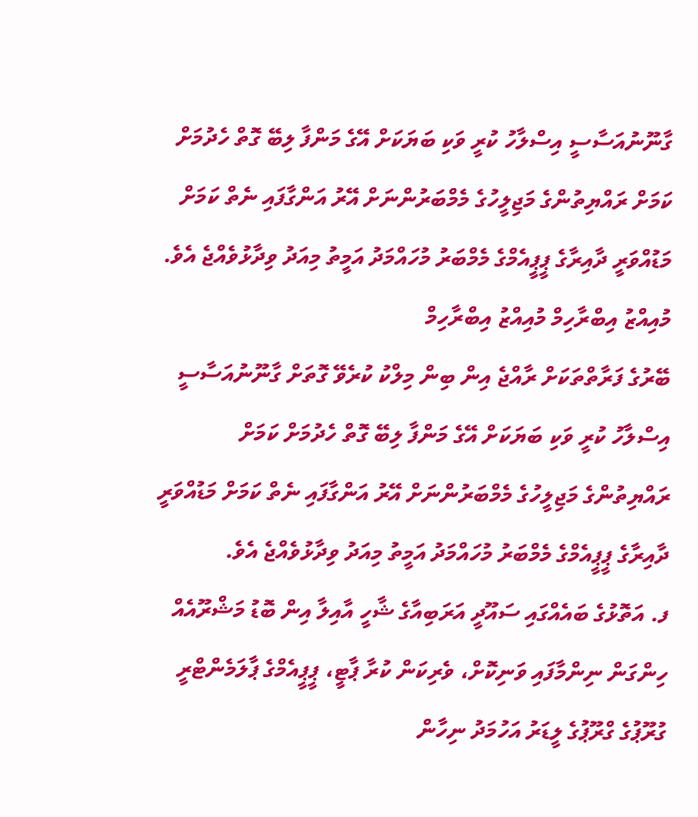ގާނޫނުއަސާސީ އިސްލާހު ކުރީ ވަކި ބަޔަކަށް އޭގެ މަންފާ ލިބޭ ގޮތް ހެދުމަށް ކަމަށް ރައްޔިތުންގެ މަޖިލީހުގެ މެމްބަރުންނަށް އޭރު އަންގާފައި ނެތް ކަމަށް މަޑުއްވަރީ ދާއިރާގެ ޕީޕީއެމްގެ މެމްބަރު މުހައްމަދު އަމީތު މިއަދު ވިދާޅުވެއްޖެ އެވެ.
މުއިއްޒު އިބްރާހިމް މުއިއްޒު އިބްރާހިމް
ބޭރުގެ ފަރާތްތަކަށް ރާއްޖެ އިން ބިން މިލްކު ކުރެވޭ ގޮތަށް ގާނޫނުއަސާސީ އިސްލާހު ކުރީ ވަކި ބަޔަކަށް އޭގެ މަންފާ ލިބޭ ގޮތް ހެދުމަށް ކަމަށް ރައްޔިތުންގެ މަޖިލީހުގެ މެމްބަރުންނަށް އޭރު އަންގާފައި ނެތް ކަމަށް މަޑުއްވަރީ ދާއިރާގެ ޕީޕީއެމްގެ މެމްބަރު މުހައްމަދު އަމީތު މިއަދު ވިދާޅުވެއްޖެ އެވެ.
ފ. އަތޮޅުގެ ބައެއްގައި ސައޫދީ އަރަބިއާގެ ޝާހީ އާއިލާ އިން ބޮޑު މަޝްރޫއެއް ހިންގަން ނިންމާފައި ވަނިކޮށް، ވެރިކަން ކުރާ ޕާޓީ، ޕީޕީއެމްގެ ޕާލަމެންޓްރީ ގުރޫޕުގެ ގްރޫޕުގެ ލީޑަރު އަހުމަދު ނިހާން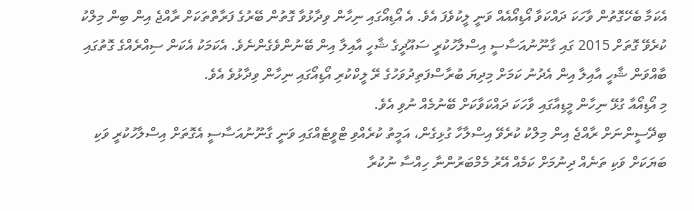އެކަމާ ބެހޭގޮތުން ވާހަކަ ދައްކަވާ އޯޑިއޯއެއް ވަނީ ލީކުވެފަ އެވެ. އެ އޯޑިއޯގައި ނިހާން ވިދާޅުވާ ގޮތުން ބޭރުގެ ފަރާތްތަކަށް ރާއްޖެ އިން ބިން މިލްކު ކުރެވޭ ގޮތަށް 2015 ގައި ގާނޫނުއަސާސީ އިސްލާހުކުރީ ސައޫދީގެ ޝާހީ އާއިލާ އިން ބޭނުންވެގެންނެވެ. އެކަމަކު އެކަން ސިއްރެއްގެ ގޮތުގައި ބާއްވަން ޝާހީ އާއިލާ އިން އެދުނު ކަމަށް މިދިޔަ ބުރާސްފަތިދުވަހުގެ ރޭ ލީކްކުރި އޯޑިއޯގައި ނިހާން ވިދާޅުވެ އެވެ.
މި އޯޑިއޯއާ ގުޅޭ ނިހާން މީޑިއާގައި ވާހަކަ ދައްކަވާކަށް ބޭނުމެއް ނުވި އެވެ.
ބިދޭސީންނަށް ރާއްޖެ އިން މިލްކު ކުރެވޭ އިސްލާހާ ގުޅިގެން، އަމީތު ކުރެއްވި ޓްވީޓެއްގައި ވަނީ ގާނޫނުއަސާސީ އެގޮތަށް އިސްލާހުކުރީ ވަކި ބަޔަކަށް ވަކި ތަނެއް ދިނުމަށް ކަމެއް އޭރު މެމްބަރުންނާ ހިއްސާ ނުކުރާ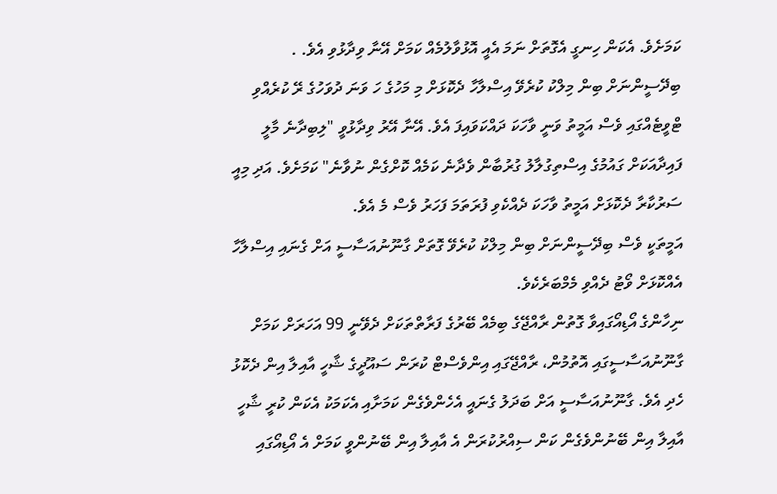ކަމަށެވެ. އެކަން ހިނގީ އެގޮތަށް ނަމަ އެއީ އޮޅުވާލުމެއް ކަމަށް އޭނާ ވިދާޅުވި އެވެ. .
ބިދޭސީންނަށް ބިން މިލްކު ކުރެވޭ އިސްލާހާ ދެކޮޅަށް މި މަހުގެ ހަ ވަނަ ދުވަހުގެ ރޭ ކުރެއްވި ޓްވީޓެއްގައި ވެސް އަމީތު ވަނީ ވާހަކަ ދައްކަވައިފަ އެވެ. އޭނާ އޭރު ވިދާޅުވީ "ލިބިދާނެ މާލީ ފައިދާއަކަށް ގައުމުގެ އިސްތިގުލާލު ގުރުބާން ވެދާނެ ކަމެއް ކޮށްގެން ނުވާނެ" ކަމަށެވެ. އަދި މިއީ ސަރުކާރާ ދެކޮޅަށް އަމީތު ވާހަކަ ދެއްކެވި ފުރަތަމަ ފަހަރު ވެސް މެ އެވެ.
އަމީތަކީ ވެސް ބިދޭސީންނަށް ބިން މިލްކު ކުރެވޭ ގޮތަށް ގާނޫނުއަސާސީ އަށް ގެނައި އިސްލާހާ އެއްކޮޅަށް ވޯޓު ދެއްވި މެމްބަރެކެވެ.
ނިހާންގެ އޯޑިއޯގައިވާ ގޮތުން ރާއްޖޭގެ ބިމެއް ބޭރުގެ ފަރާތްތަކަށް ދެވޭނީ 99 އަހަރަށް ކަމަށް ގާނޫނުއަސާސީގައި އޮތުމުން، ރާއްޖޭގައި އިންވެސްޓް ކުރަން ސައޫދީގެ ޝާހީ އާއިލާ އިން ދެކޮޅު ހެދި އެވެ. ގާނޫނުއަސާސީ އަށް ބަދަލު ގެނައީ އެހެންވެގެން ކަމަށާއި އެކަމަކު އެކަން ކުރީ ޝާހީ އާއިލާ އިން ބޭނުންވެގެން ކަން ސިއްރުކުރަން އެ އާއިލާ އިން ބޭނުންވީ ކަމަށް އެ އޯޑިއޯގައި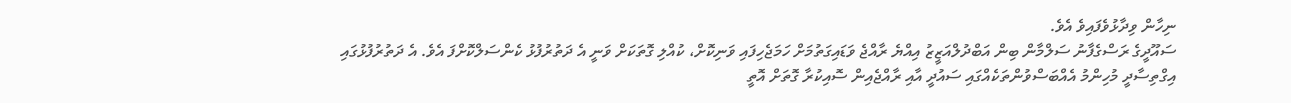ނިހާން ވިދާޅުވެފައިވެ އެވެ.
ސައޫދީގެ ރަސްގެފާނު ސަލްމާން ބިން އަބްދުލްއަޒީޒު އިއްޔެ ރާއްޖެ ވަޑައިގަތުމަށް ހަމަޖެހިފައި ވަނިކޮށް، ކުއްލި ގޮތަކަށް ވަނީ އެ ދަތުރުފުޅު ކެންސަލްކޮށްފަ އެވެ. އެ ދަތުރުފުޅުގައި އިގްތިސާދީ މުހިންމު އެއްބަސްވުންތަކެއްގައި ސައުދީ އާއި ރާއްޖެއިން ސޮއިކުރާ ގޮތަށް އޮތީ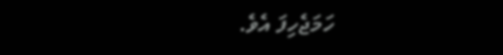ހަމަޖެހިފަ އެވެ.